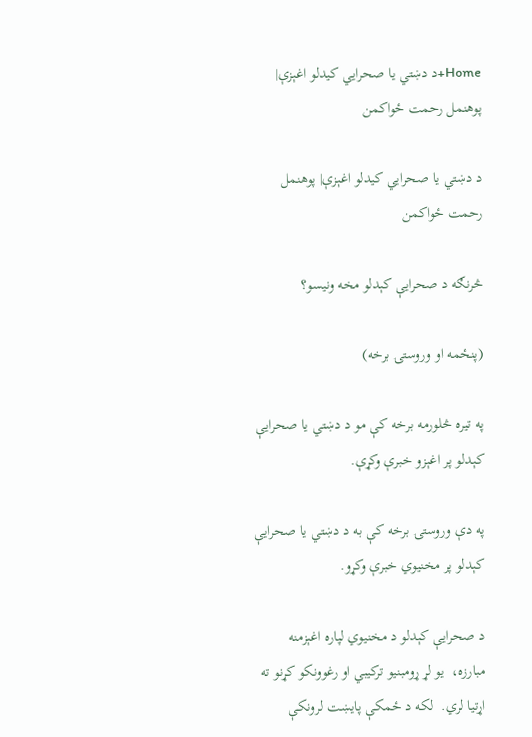Home+د دښتي یا صحرایي کیدلو اغېزې| پوهنمل رحمت ځواکمن

د دښتي یا صحرایي کیدلو اغېزې| پوهنمل رحمت ځواکمن

څرنګه د صحرایې کېدلو مخه ونیسو؟

(پنځمه او وروستۍ برخه)

په تیره څلورمه برخه کې مو د دښتي یا صحرایې کېدلو پر اغېزو خبرې وکړې.

په دې وروستۍ برخه کې به د دښتي یا صحرایې کېدلو پر مخنیوي خبرې وکړو.

د صحرایې کېدلو د مخنیوي لپاره اغېزمنه مبارزه،  یو لړ ړومبنیو ترکیبي او رغوونکو کړنو ته اړتیا لري.  لکه د ځمکې پایښت لرونکې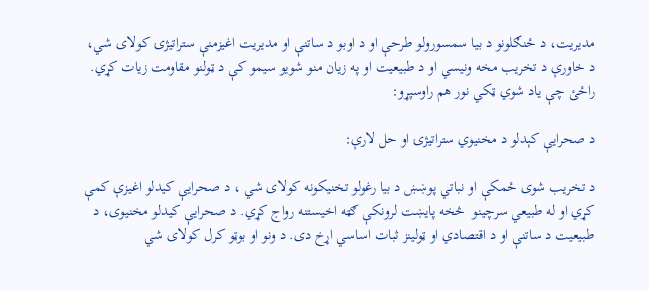مدیریت، د ځنګلونو د بیا سمسورولو طرحې او د اوبو د ساتنې او مدیریت اغیزمنې ستراتیژۍ کولای شي،  د خاورې د تخریب مخه ونیسي او د طبیعیت او په زیان منو شویو سیمو کې د ټولنو مقاومت زیات کړي. راځئ چې یاد شوي ټکي نور هم راوسپړو:

د صحرایې کېدلو د مخنیوي ستراتیژۍ او حل لارې:

د تخریب شوی ځمکې او نباتي پوښښ د بیا رغولو تخنیکونه کولای شي ، د صحرایې کیدلو اغیزې کمې کړي او له طبیعي سرچینو  څخه پایښت لرونکې ګټه اخیستنه رواج کړي. د صحرایې کیدلو مخنیوی، د طبیعیت د ساتنې او د اقتصادي او ټولینز ثبات اساسي اړخ دی. د ونو او بوټو کرل کولای شي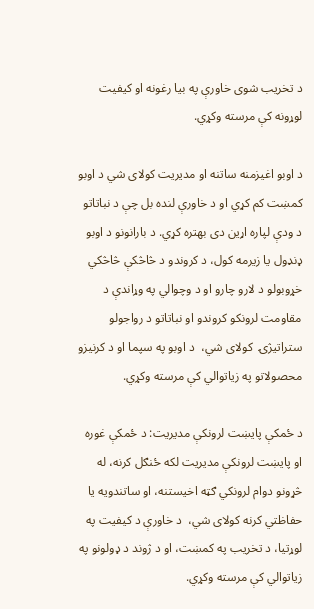د تخریب شوی خاورې په بیا رغونه او کیفیت لوړونه کې مرسته وکړي.

د اوبو اغیزمنه ساتنه او مدیریت کولای شي د اوبو کمښت کم کړي او د خاورې لنده بل چې د نباتاتو د ودې لپاره اړین دی بهتره کړي. د بارانونو د اوبو ډنډول یا زیرمه کول، د کروندو د څاڅکې څاڅکي خړوبولو د لارو چارو او د وچوالي په وړاندې د مقاومت لرونکو کروندو او نباتاتو د رواجولو ستراتیژۍ  کولای شي،  د اوبو په سپما او د کرنیزو محصولاتو په زیاتوالي کې مرسته وکړي.

د ځمکې پایښت لرونکې مدیریت: د ځمکې غوره او پایښت لرونکې مدیریت لکه ځنګل کرنه، له څړونو دوام لرونکي ګټه اخیستنه، او ساتندویه یا حفاظتي کرنه کولای شي،  د خاورې د کیفیت په لوړتیا، د تخریب په کمښت، او د ژوند د ډولونو په زیاتوالي کې مرسته وکړي.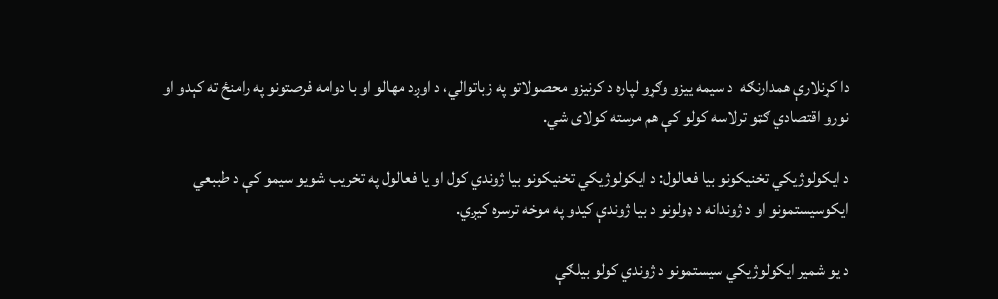دا کړنلارې همدارنګه  د سیمه ییزو وګړو لپاره د کرنیزو محصولاتو په زباتوالي، د اوږد مهالو او با دوامه فرصتونو په رامنځ ته کېدو او نورو اقتصادي ګټو ترلاسه کولو کې هم مرسته کولای شي.

د ایکولوژیکي تخنیکونو بیا فعالول: د ایکولوژیکي تخنیکونو بیا ژوندي کول او یا فعالول په تخریب شویو سیمو کې د طببعي ایکوسیستمونو او د ژوندانه د ډولونو د بیا ژوندې کیدو په موخه ترسره کیږي.

د یو شمیر ایکولوژیکي سیستمونو د ژوندي کولو بیلګې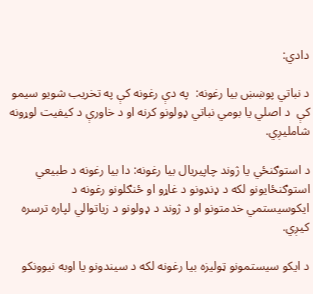دادي:

د نباتي پوښښ بیا رغونه:  په دې رغونه کې په تخریب شویو سیمو کې  د اصلي یا بومي نباتي ډولونو کرنه او د خاورې د کیفیت لوړونه شاملیږي.

د استوګنځي یا ژوند چاپیریال بیا رغونه: دا بیا رغونه د طبیعي استوګنځایونو لکه د ډنډونو د غاړو او ځنګلونو رغونه د ایکوسیستمي خدمتونو او د ژوند د ډولونو د زیاتوالي لپاره ترسره کیږي.

د ایکو سیستمونو ټولیزه بیا رغونه لکه د سیندونو یا اوبه نیوونکو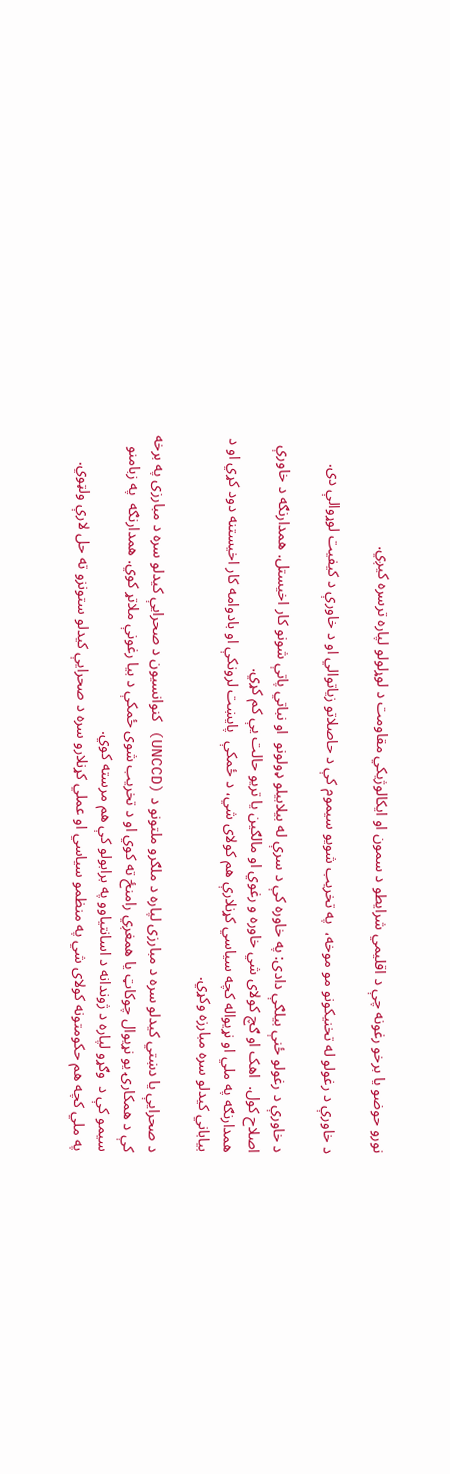نورو حوضو یا برخو رغونه چې د اقلیمي شرایطو د سمون او ایکالوژیکي مقاومت د لوړلولو لپاره ترسره کیږي.

د خاورې د رغولو له تخنیکونو مو موخه،  په تخریب شویو سیموم کې د حاصلاتو زیاتوالي او د خاورې د کیفیت لوړوالې دی.

د خاورې د رغولو ځنې بیلګې دادی: په خاوره کې د سرې له بیلابیلو ډولونو  او نباتي پاتې شونو کار اخیستل. همدارنګه د خاورې اصلاح کول.  اهک او ګچ کولای شي خاوره و رغوي او مالګین یا تریو حالت یې کم کړي.
همدارنګه په ملي او نړیواله کچه سیاسي کړنلارې هم کولای شي، د ځمکې  پایښت لرونکې او بادوامه کار اخیستنه دود کړي او د بیاباني کیدلو سره مبارزه وکړي.

د صحرایې یا دښتي کیدلو سره د مبارزی لپاره د ملګرو ملتونو د (UNCCD) کنوانسیون د صحرایې کیدلو سره د مبارزی په برخه کې د همکارۍ یو نړیوال چوکاټ یا همغږي رامنځ ته کوي او د تخریب شوی ځمکې د بیا رغونې ملاتړ کوي. همدارنګه  په زبامنو سیمو کې د  وګړو لپاره د ژوندانه د اسانتیاوو په برابولو کې هم مرسته کوي.
په ملي کچه هم حکومتونه کولای شي په منظمو سیاسي او عملي کړنلارو سره د صحرایې کیدلو ستونزو ته حل لارې ولټوي.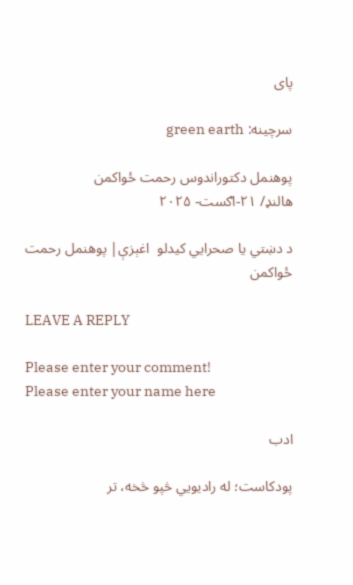پای

سرچینه: green earth

پوهنمل دکتوراندوس رحمت ځواکمن
هالنډ/ ۲۱-اګست- ۲۰۲۵

د دښتي یا صحرایي کیدلو  اغېزې| پوهنمل رحمت ځواکمن

LEAVE A REPLY

Please enter your comment!
Please enter your name here

ادب

پودکاست؛ له رادیويي څپو څخه، تر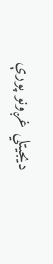دیجیتلي غږونو پورې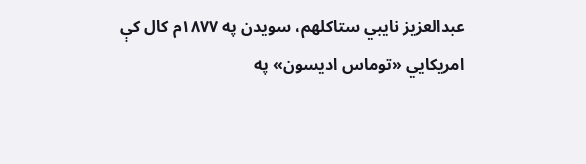عبدالعزیز نایبي ستاکلهم، سویدن په ۱۸۷۷م کال کې امریکایي «توماس ادیسون» په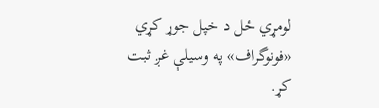لومړي ځل د خپل جوړ کړي «فونوگراف» په وسیلې غږ ثبت کړ.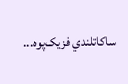ساکاتلندي فزیک‌پوه...